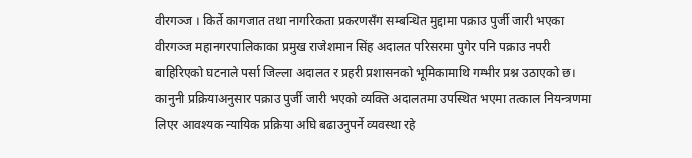वीरगञ्ज । किर्ते कागजात तथा नागरिकता प्रकरणसँग सम्बन्धित मुद्दामा पक्राउ पुर्जी जारी भएका वीरगञ्ज महानगरपालिकाका प्रमुख राजेशमान सिंह अदालत परिसरमा पुगेर पनि पक्राउ नपरी बाहिरिएको घटनाले पर्सा जिल्ला अदालत र प्रहरी प्रशासनको भूमिकामाथि गम्भीर प्रश्न उठाएको छ। कानुनी प्रक्रियाअनुसार पक्राउ पुर्जी जारी भएको व्यक्ति अदालतमा उपस्थित भएमा तत्काल नियन्त्रणमा लिएर आवश्यक न्यायिक प्रक्रिया अघि बढाउनुपर्ने व्यवस्था रहे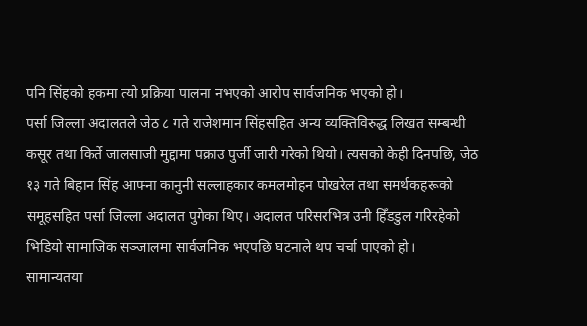पनि सिंहको हकमा त्यो प्रक्रिया पालना नभएको आरोप सार्वजनिक भएको हो।
पर्सा जिल्ला अदालतले जेठ ८ गते राजेशमान सिंहसहित अन्य व्यक्तिविरुद्ध लिखत सम्बन्धी कसूर तथा किर्ते जालसाजी मुद्दामा पक्राउ पुर्जी जारी गरेको थियो। त्यसको केही दिनपछि, जेठ १३ गते बिहान सिंह आफ्ना कानुनी सल्लाहकार कमलमोहन पोखरेल तथा समर्थकहरूको समूहसहित पर्सा जिल्ला अदालत पुगेका थिए। अदालत परिसरभित्र उनी हिँडडुल गरिरहेको भिडियो सामाजिक सञ्जालमा सार्वजनिक भएपछि घटनाले थप चर्चा पाएको हो।
सामान्यतया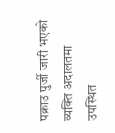पक्राउ पुर्जी जारी भएको व्यक्ति अदालतमा उपस्थित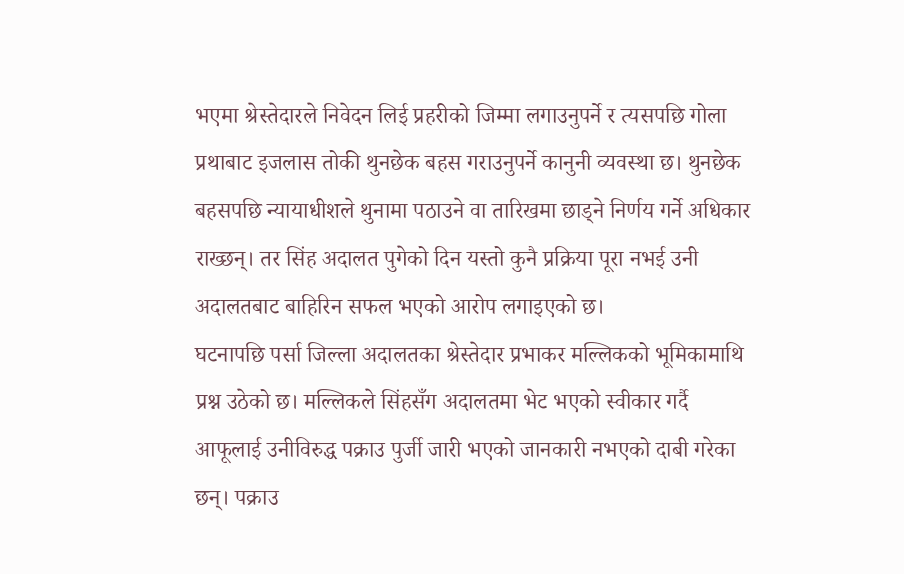भएमा श्रेस्तेदारले निवेदन लिई प्रहरीको जिम्मा लगाउनुपर्ने र त्यसपछि गोला प्रथाबाट इजलास तोकी थुनछेक बहस गराउनुपर्ने कानुनी व्यवस्था छ। थुनछेक बहसपछि न्यायाधीशले थुनामा पठाउने वा तारिखमा छाड्ने निर्णय गर्ने अधिकार राख्छन्। तर सिंह अदालत पुगेको दिन यस्तो कुनै प्रक्रिया पूरा नभई उनी अदालतबाट बाहिरिन सफल भएको आरोप लगाइएको छ।
घटनापछि पर्सा जिल्ला अदालतका श्रेस्तेदार प्रभाकर मल्लिकको भूमिकामाथि प्रश्न उठेको छ। मल्लिकले सिंहसँग अदालतमा भेट भएको स्वीकार गर्दै आफूलाई उनीविरुद्ध पक्राउ पुर्जी जारी भएको जानकारी नभएको दाबी गरेका छन्। पक्राउ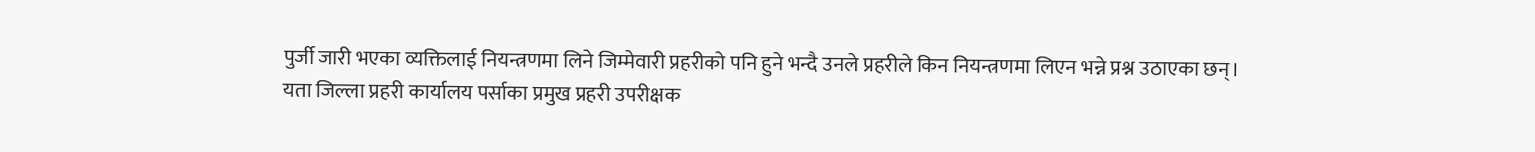पुर्जी जारी भएका व्यक्तिलाई नियन्त्रणमा लिने जिम्मेवारी प्रहरीको पनि हुने भन्दै उनले प्रहरीले किन नियन्त्रणमा लिएन भन्ने प्रश्न उठाएका छन्।
यता जिल्ला प्रहरी कार्यालय पर्साका प्रमुख प्रहरी उपरीक्षक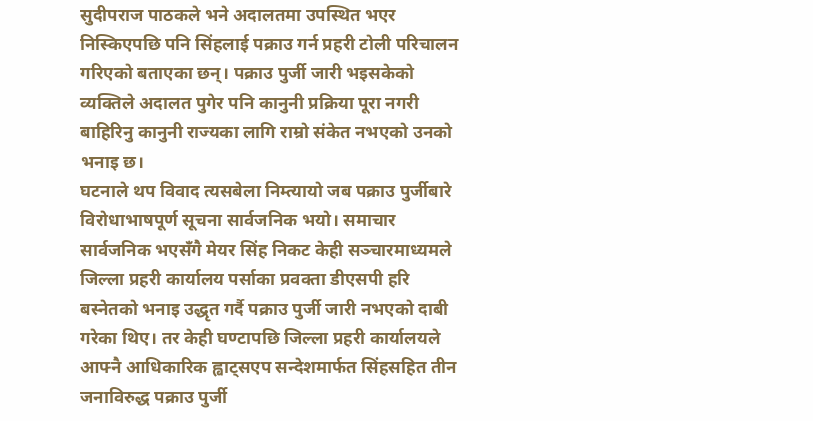सुदीपराज पाठकले भने अदालतमा उपस्थित भएर निस्किएपछि पनि सिंहलाई पक्राउ गर्न प्रहरी टोली परिचालन गरिएको बताएका छन्। पक्राउ पुर्जी जारी भइसकेको व्यक्तिले अदालत पुगेर पनि कानुनी प्रक्रिया पूरा नगरी बाहिरिनु कानुनी राज्यका लागि राम्रो संकेत नभएको उनको भनाइ छ।
घटनाले थप विवाद त्यसबेला निम्त्यायो जब पक्राउ पुर्जीबारे विरोधाभाषपूर्ण सूचना सार्वजनिक भयो। समाचार सार्वजनिक भएसँगै मेयर सिंह निकट केही सञ्चारमाध्यमले जिल्ला प्रहरी कार्यालय पर्साका प्रवक्ता डीएसपी हरि बस्नेतको भनाइ उद्धृत गर्दै पक्राउ पुर्जी जारी नभएको दाबी गरेका थिए। तर केही घण्टापछि जिल्ला प्रहरी कार्यालयले आफ्नै आधिकारिक ह्वाट्सएप सन्देशमार्फत सिंहसहित तीन जनाविरुद्ध पक्राउ पुर्जी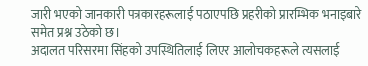जारी भएको जानकारी पत्रकारहरूलाई पठाएपछि प्रहरीको प्रारम्भिक भनाइबारे समेत प्रश्न उठेको छ।
अदालत परिसरमा सिंहको उपस्थितिलाई लिएर आलोचकहरूले त्यसलाई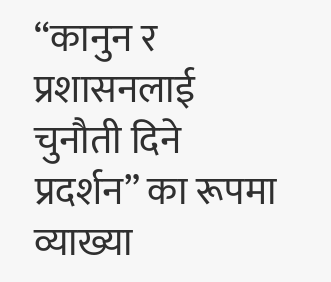“कानुन र प्रशासनलाई चुनौती दिने प्रदर्शन” का रूपमा व्याख्या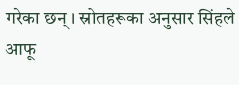गरेका छन्। स्रोतहरूका अनुसार सिंहले आफू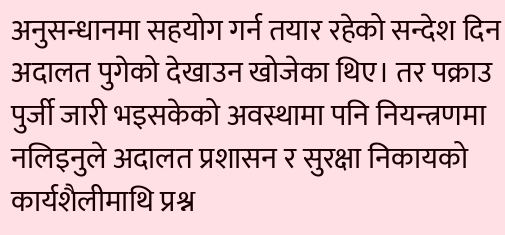अनुसन्धानमा सहयोग गर्न तयार रहेको सन्देश दिन अदालत पुगेको देखाउन खोजेका थिए। तर पक्राउ पुर्जी जारी भइसकेको अवस्थामा पनि नियन्त्रणमा नलिइनुले अदालत प्रशासन र सुरक्षा निकायको कार्यशैलीमाथि प्रश्न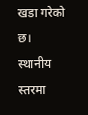खडा गरेको छ।
स्थानीय स्तरमा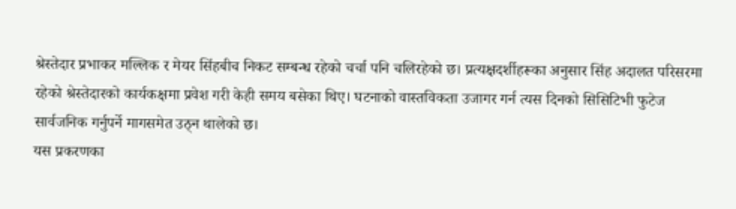श्रेस्तेदार प्रभाकर मल्लिक र मेयर सिंहबीच निकट सम्बन्ध रहेको चर्चा पनि चलिरहेको छ। प्रत्यक्षदर्शीहरूका अनुसार सिंह अदालत परिसरमा रहेको श्रेस्तेदारको कार्यकक्षमा प्रवेश गरी केही समय बसेका थिए। घटनाको वास्तविकता उजागर गर्न त्यस दिनको सिसिटिभी फुटेज सार्वजनिक गर्नुपर्ने मागसमेत उठ्न थालेको छ।
यस प्रकरणका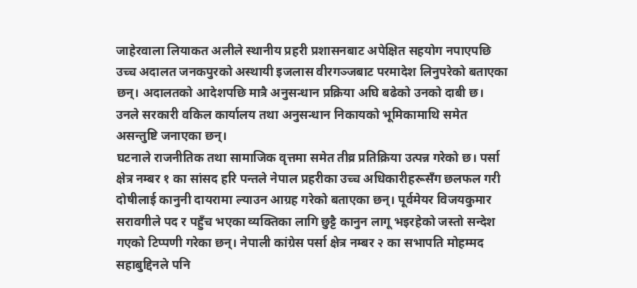जाहेरवाला लियाकत अलीले स्थानीय प्रहरी प्रशासनबाट अपेक्षित सहयोग नपाएपछि उच्च अदालत जनकपुरको अस्थायी इजलास वीरगञ्जबाट परमादेश लिनुपरेको बताएका छन्। अदालतको आदेशपछि मात्रै अनुसन्धान प्रक्रिया अघि बढेको उनको दाबी छ। उनले सरकारी वकिल कार्यालय तथा अनुसन्धान निकायको भूमिकामाथि समेत असन्तुष्टि जनाएका छन्।
घटनाले राजनीतिक तथा सामाजिक वृत्तमा समेत तीव्र प्रतिक्रिया उत्पन्न गरेको छ। पर्सा क्षेत्र नम्बर १ का सांसद हरि पन्तले नेपाल प्रहरीका उच्च अधिकारीहरूसँग छलफल गरी दोषीलाई कानुनी दायरामा ल्याउन आग्रह गरेको बताएका छन्। पूर्वमेयर विजयकुमार सरावगीले पद र पहुँच भएका व्यक्तिका लागि छुट्टै कानुन लागू भइरहेको जस्तो सन्देश गएको टिप्पणी गरेका छन्। नेपाली कांग्रेस पर्सा क्षेत्र नम्बर २ का सभापति मोहम्मद सहाबुद्दिनले पनि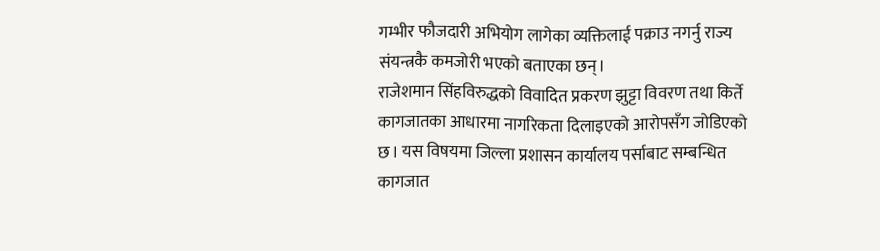गम्भीर फौजदारी अभियोग लागेका व्यक्तिलाई पक्राउ नगर्नु राज्य संयन्त्रकै कमजोरी भएको बताएका छन्।
राजेशमान सिंहविरुद्धको विवादित प्रकरण झुट्टा विवरण तथा किर्ते कागजातका आधारमा नागरिकता दिलाइएको आरोपसँग जोडिएको छ। यस विषयमा जिल्ला प्रशासन कार्यालय पर्साबाट सम्बन्धित कागजात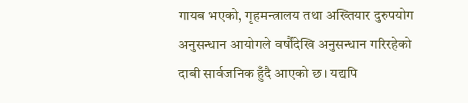गायब भएको, गृहमन्त्रालय तथा अख्तियार दुरुपयोग अनुसन्धान आयोगले वर्षौंदेखि अनुसन्धान गरिरहेको दाबी सार्वजनिक हुँदै आएको छ। यद्यपि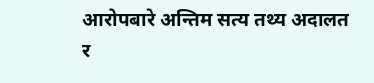आरोपबारे अन्तिम सत्य तथ्य अदालत र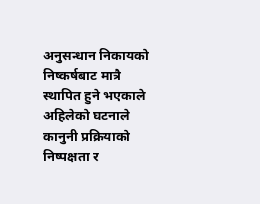अनुसन्धान निकायको निष्कर्षबाट मात्रै स्थापित हुने भएकाले अहिलेको घटनाले कानुनी प्रक्रियाको निष्पक्षता र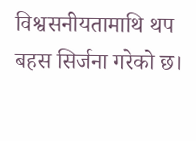विश्वसनीयतामाथि थप बहस सिर्जना गरेको छ।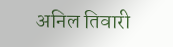अनिल तिवारी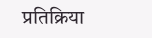प्रतिक्रिया